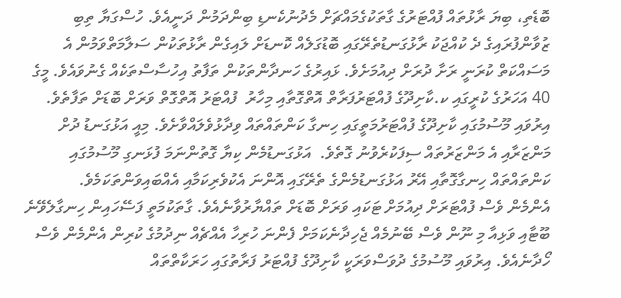ބޮޑެތި، ބިޔަ ރާޅުތައް ފުއްޓަރުގެ ގާތަކުގެމައްޗަށް މެދުނުކެނޑި ބިންދަމުން ދަނީއެވެ. ހުސްގަޔާ ތިބި ޒުވާންފުރައިގެ ދެ ކުއްޖަކު ރާޅުގަނޑުތެރޭގައި ބޮޑުގަލެއް ކޮނޑަށް ލައިގެން ރާޅުތަކުން ސަލާމަތްވަމުން އެ މަސައްކަތް ކުރަނީ ރަށާ ދުރަށް ދިއުމަށެވެ. ޅައިރުގެ ހަނދާންތަކުން ތަފާތު އިހުސާސްތަކެއް ގެނުވައެވެ. މީގެ 40 އަހަރުގެ ކުރީގައި ކ.ކާށިދޫގެ ފުއްޓަރުފަރާތް އޮތްގޮތާއި މިހާރު  ފުއްޓަރު އޮތްގޮތް ވަރަށް ބޮޑަށް ތަފާތެވެ. އިރުވައި މޫސުމުގައި ކާށިދޫގެ ފުއްޓަރުމަތީގައި ހިނގާ ކަންތައްތައް ވިދާޅުވެލައްވާށެވެ. މިއީ އަޅުގަނޑު ދުށް މަންޒަރާއި އެ މަންޒަރުތައް ސިފަކުރެވުނު ގޮތެވެ.  އަޅުގަނޑުމެން ކިޔާ ގޮތުންނަމަ ފުޅަނގި މޫސުމުގައި ކަންތައްތައް ހިނގާގޮތާއި އޭރު އަޅުގަނޑުމެންގެ ތެރޭގައި އޮންނަ އެކުވެރިކަމާއި އެއްބައިވަންތަކަމެވެ.
އެންމެން ވެސް ފުއްޓަރަށް ދިއުމަށް ޓަކައި ވަރަށް ބޮޑަށް ތައްޔާރުވާނެއެވެ. ގާތަކުމަތީ ފަސޭހައިން ހިނގާލެވޭނެ ބޫޓާއި ވަޅިއާ މި ނޫން ވެސް ބޭނުމެއް ޖެހިދާނެކަމަށް ފެންނަ ހުރިހާ އެއްޗެއް ނިދުމުގެ ކުރިން އެންމެން ވެސް ހޯދާނެއެވެ. އިރުވައި މޫސުމުގެ ދުވަސްވަރަކީ ކާށިދޫގެ ފުއްޓަރު ފަރާތުގައި ހަރަކާތްތައް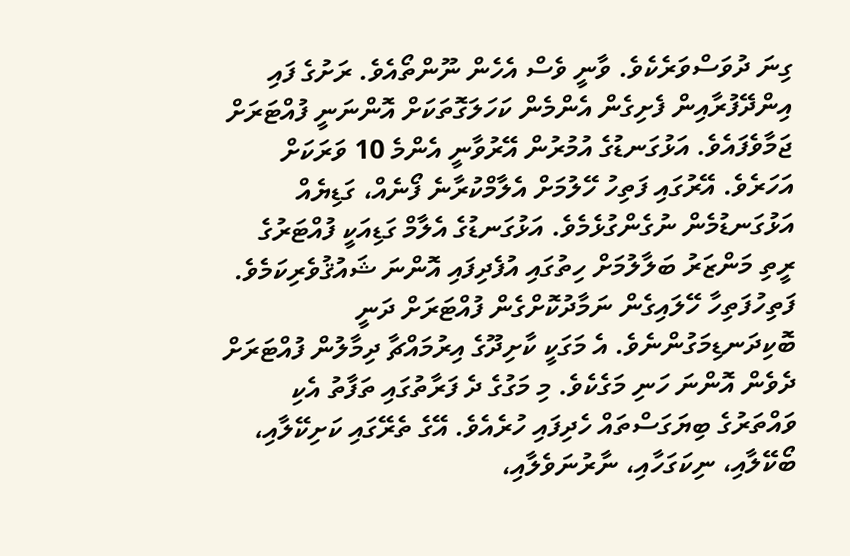ގިނަ ދުވަސްވަރެކެވެ. ވާނީ ވެސް އެހެން ނޫންތޯއެވެ. ރަށުގެ ފައި އިންދޭފުރާއިން ފެށިގެން އެންމެން ކަހަލަގޮތަކަށް އޮންނަނީ ފުއްޓަރަށް ޖަމާވެފައެވެ. އަޅުގަނޑުގެ އުމުރުން އޭރުވާނީ އެންމެ 10 ވަރަކަށް އަހަރެވެ. އޭރުގައި ފަތިހު ހޭލުމަށް އެލާމްކުރާނެ ފޯނެއް، ގަޑިޔެއް އަޅުގަނޑުމެން ނުގެންގުޅެމެވެ. އަޅުގަނޑުގެ އެލާމް ގަޑިއަކީ ފުއްޓަރުގެ ރީތި މަންޒަރު ބަލާލުމަށް ހިތުގައި އުފެދިފައި އޮންނަ ޝައުޤުވެރިކަމެވެ. ފަތިހުފަތިހާ ހޭލައިގެން ނަމާދުކޮށްގެން ފުއްޓަރަށް ދަނީ ބޮކިދަނޑިމަގުންނެވެ. އެ މަގަކީ ކާށިދޫގެ އިރުމައްޗާ ދިމާލުން ފުއްޓަރަށް ދެވެން އޮންނަ ހަނި މަގެކެވެ. މި މަގުގެ ދެ ފަރާތުގައި ތަފާތު އެކި ވައްތަރުގެ ބިޔަގަސްތައް ހެދިފައި ހުރެއެވެ. އޭގެ ތެރޭގައި ކަށިކޭލާއި، ބޯކޭލާއި، ނިކަގަހާއި، ނާރުނަވެލާއި،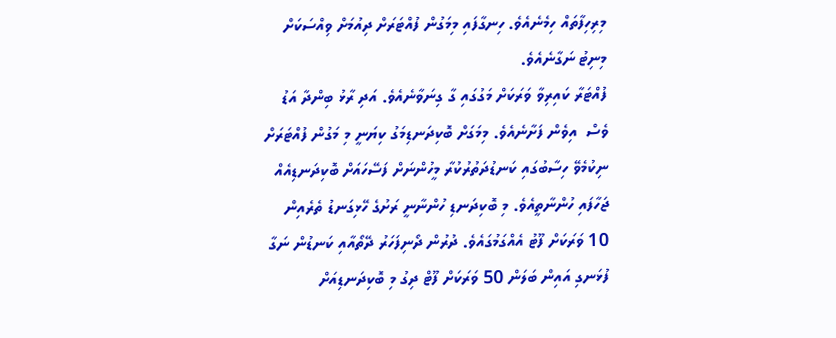މިރިހިފާތައް ހިމެނެއެވެ. ހިނގާފައި މިމަގުން ފުއްޓަރަށް ދިއުމަށް ވިއްސަކަށް މިނިޓު ނަގާނެއެވެ.
ފުއްޓަރާ ކައިރިވާ ވަރަކަށް މަގުގައި ގާ ގިނަވާނެއެވެ. އަދި ރާޅު ބިންދާ އަޑު ވެސް  އިވެން ފަށާނެއެވެ. މިމަގަށް ބޮކިދަނޑިމަގު ކިޔަނީ މި މަގުން ފުއްޓަރަށް ނިކުމެވޭ ހިސާބުގައި ކަނޑުދަތުރުކުރާ މީހުންނަށް ފަސޭހައަށް ބޮކިދަނޑިއެއް ޖަހާފައި ހުންނާތީއެވެ. މި ބޮކިދަނޑި ހުންނާނީ ރަށުގެ ހޭޅިގަނޑު ތެރެއިން 10 ވަރަކަށް ފޫޓު އެއްގަމުގައެވެ. ދުރުން ދޯނިފަހަރު ދޭތޯއާއި ކަނޑުން ނަގާ ފުޅަނގި އައިން ބަލަން 50 ވަރަކަށް ފޫޓް ދިގު މި ބޮކިދަނޑިއަށް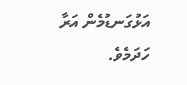އަޅުގަނޑުމެން އަރާ ހަދަމެވެ.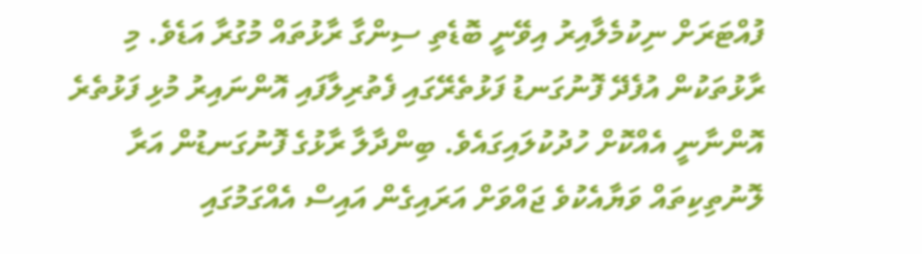ފުއްޓަރަށް ނިކުމެލާއިރު އިވޭނީ ބޮޑެތި ސިންގާ ރާޅުތައް މުގުރާ އަޑެވެ. މި ރާޅުތަކުން އުފެދޭ ފޮނުގަނޑު ފަޅުތެރޭގައި ފެތުރިލާފައި އޮންނައިރު މުޅި ފަޅުތެރެ އޮންނާނީ އެއްކޮށް ހުދުކުލައިގައެވެ. ބިންދާލާ ރާޅުގެ ފޮނުގަނޑުން އަރާ ލޮނުތިކިތައް ވަޔާއެކުވެ ޖައްވަށް އަރައިގެން އައިސް އެއްގަމުގައި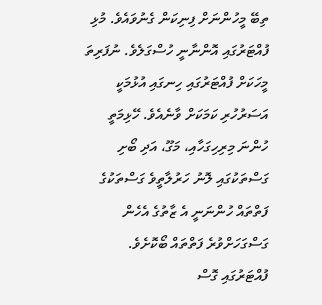ތިބޭ މީހުންނަށް ފިނިކަން ގެނުވައެވެ. މުޅި ފުއްޓަރުގައި އޮންނާނީ ހުސްގަލެވެ. ނުފަރިތަ މީހަކަށް ފުއްޓަރުގައި ހިނގައި އުޅުމަކީ އަސަރުހުރި ކަމަކަށް ވާނެއެވެ. ހޭޅިމަތީ ހުންނަ މިރިހިގަހާއި، މަގޫ، އަދި ބޯށި ގަސްތަކުގައި ލޮނު ހަރުލާތީވެ ގަސްތަކުގެ ފަތްތައް ހުންނަނީ އެ ޒާތުގެ އެހެން ގަސްގަހަށްވުރެ ފަތްތައް ބޯކޮށެވެ.
ފުއްޓަރުގައި ގޮސް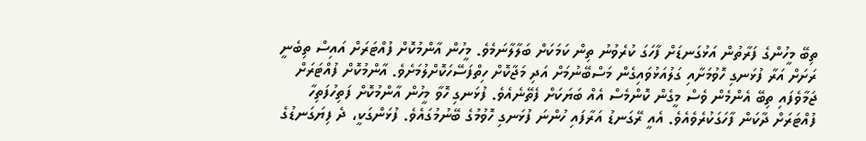ތިބޭ މީހުންގެ ފަރާތުން އަޅުގަނޑަށް ފާހަގަ ކުރެވުނު ތިން ކަމަކަށް ބަލާލާނަމެވެ. މީހުން އާންމުކޮށް ފުއްޓަރަށް އައިސް ތިބެނީ ރަށަށް އަރާ ފުޅަނގި ހޮވުމަށާއި ގަލުއަޅުވައިގެން މަސްބޭނުމަށް އަދި މަޖާކޮށް ހިތްފަސޭހަކޮށްލުމަށެވެ. އާންމުކޮށް ފުއްޓަރަށް ޖަމާވެފައި ތިބޭ އެންމެން ވެސް މީގެން ކޮންމެސް އެއް ބަޔަކަށް ފެތޭނެއެވެ. ފުޅަނގި ހޮވާ މީހުން އާންމުކޮށް ފަތިހުފަތިހާ ފުއްޓަރަށް ދާކަން ފާހަގަކުރެވެއެވެ. އެއީ ރޭގަނޑު އަރާފައި ހުންނަ ފުޅަނގި ހޮވުމުގެ ބޭނުމުގައެވެ. ފުޅަންގަކީ، ދެ ފިޔަގަނޑުގެ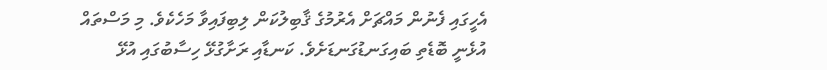އެހީގައި ފެނުން މައްޗަށް އެރުމުގެ ޤާބިލުކަން ލިބިފައިވާ މަހެކެވެ. މި މަސްތައް އުޅެނީ ބޮޑެތި ބައިގަނޑުގަނޑަށެވެ. ކަނޑާއި ރަށާގުޅޭ ހިސާބުގައި އުޅޭ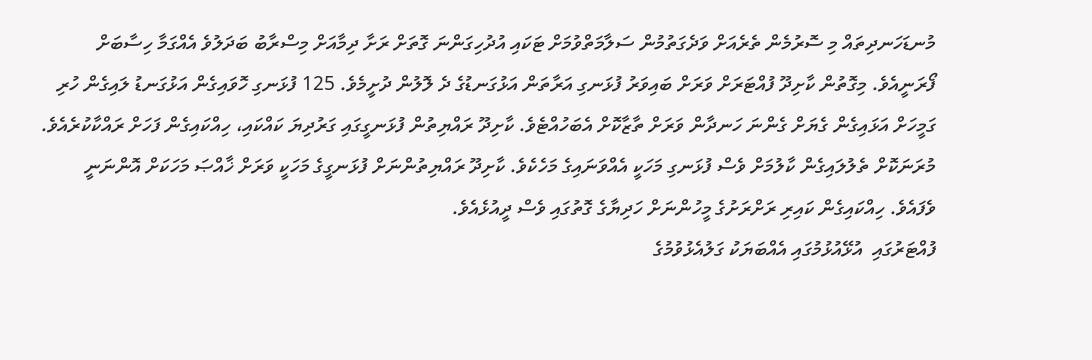މުނޑަހަނދިތައް މި ސޮރުމެން ތެރެއަށް ވަދެގަތުމުން ސަލާމަތްވުމަށް ޓަކައި އުދުހިގަންނަ ގޮތަށް ރަށާ ދިމާއަށް މިސްރާބު ބަދަލުވެ އެއްގަމާ ހިސާބަށް ފޯރަނީއެވެ. މިގޮތުން ކާށިދޫ ފުއްޓަރަށް ވަރަށް ބައިވަރު ފުޅަނގި އަރާތަން އަޅުގަނޑުގެ ދެ ލޮލުން ދުށީމެވެ. 125 ފުޅަނގި ހޮވައިގެން އަޅުގަނޑު ލައިގެން ހުރި ގަމީހަށް އަޅައިގެން ގެޔަށް ގެންނަ ހަނދާން ވަރަށް ތާޒާކޮށް އެބަހުއްޓެވެ. ކާށިދޫ ރައްޔިތުން ފުޅަނގީގައި ގަރުދިޔަ ކައްކައި، ހިއްކައިގެން ފަހަށް ރައްކާކުރެއެވެ. މުރަނަކޮށް ތެލުލައިގެން ކާލުމަށް ވެސް ފުޅަނގި މަހަކީ އެއްވަނައިގެ މަހެކެވެ. ކާށިދޫ ރައްޔިތުންނަށް ފުޅަނގީގެ މަހަކީ ވަރަށް ޚާއްޞަ މަހަކަށް އޮންނަނީ ވެފައެވެ. ހިއްކައިގެން ކައިރި ރަށްރަށުގެ މީހުންނަށް ހަދިޔާގެ ގޮތުގައި ވެސް ދީއުޅެއެވެ.
ފުއްޓަރުގައި  އުޅޭއުޅުމުގައި އެއްބަޔަކު ގަލުއެޅުވުމުގެ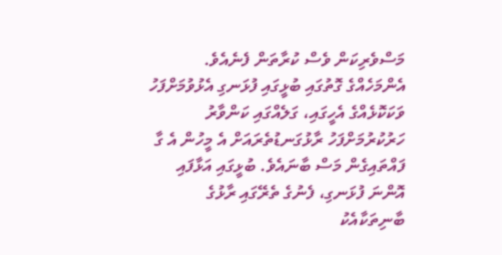މަސްވެރިކަން ވެސް ކުރާތަން ފެނެއެވެ. އެންމަހެއްގެ ގޮތުގައި ބުޅީގައި ފުޅަނގި އެޅުވުމަށްފަހު ވަކަކޮޅެއްގެ އެހީގައި، ގަލެއްގައި ކަންވާރު ހަރުކުރުމަށްފަހު ރާޅުގަނޑުތެރައަށް އެ މީހުން އެ ގާ ފައްތައިގެން މަސް ބާނައެވެ. ބުޅީގައި އަޅާފައި އޮންނަ ފުޅަނގި، ފެނުގެ ތެރޭގައި ރާޅުގެ ބާނިތަކާއެކު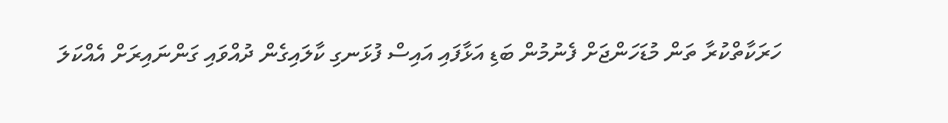ހަރަކާތްކުރާ ތަން މުޑަހަންޖަށް ފެނުމުން ބަޑި އަޅާފައި އައިސް ފުޅަނގި ކާލައިގެން ދުއްވައި ގަންނައިރަށް އެއްކަލަ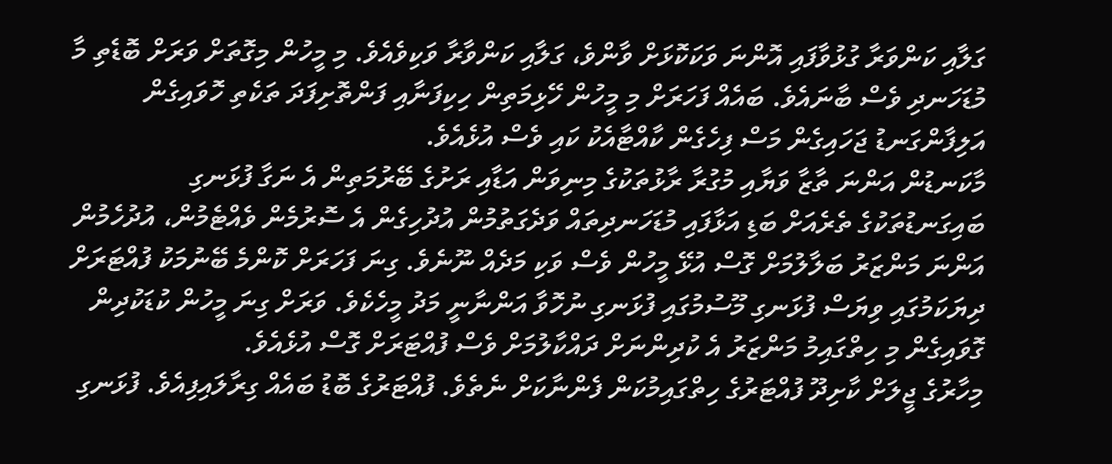ގަލާއި ކަންވަރާ ގުޅުވާފައި އޮންނަ ވަކަކޮޅަށް ވާންވެ، ގަލާއި ކަންވާރާ ވަކިވެއެވެ. މި މީހުން މިގޮތަށް ވަރަށް ބޮޑެތި މާ މުޑަހަނދި ވެސް ބާނައެވެ. ބައެއް ފަހަރަށް މި މީހުން ހޭޅިމަތިން ހިކިފަނާއި ފަންތޮށިފަދަ ތަކެތި ހޮވައިގެން އަލިފާންގަނޑު ޖަހައިގެން މަސް ފިހެގެން ކާއްޓާއެކު ކައި ވެސް އުޅެއެވެ.
މާކަނޑުން އަންނަ ތާޒާ ވަޔާއި މުގުރާ ރާޅުތަކުގެ މިނިވަން އަޑާއި ރަށުގެ ބޭރުމަތިން އެ ނަގާ ފުޅަނގި ބައިގަނޑުތަކުގެ ތެރެއަށް ބަޑި އަޅާފައި މުޑަހަނދިތައް ވަދެގަތުމުން އުދުހިގެން އެ ސޮރުމެން ވެއްޓެމުން، އުދުހެމުން އަންނަ މަންޒަރު ބަލާލުމަށް ގޮސް އުޅޭ މީހުން ވެސް ވަކި މަދެއް ނޫނެވެ. ގިނަ ފަހަރަށް ކޮންމެ ބޭނުމަކު ފުއްޓަރަށް ދިޔަކަމުގައި ވިޔަސް ފުޅަނގި މޫސުމުގައި ފުޅަނގި ނުހޮވާ އަންނާނީ މަދު މީހެކެވެ. ވަރަށް ގިނަ މީހުން ކުޑަކުދިން ގޮވައިގެން މި ހިތްގައިމު މަންޒަރު އެ ކުދިންނަށް ދައްކާލުމަށް ވެސް ފުއްޓަރަށް ގޮސް އުޅެއެވެ.
މިހާރުގެ ޖީލަށް ކާށިދޫ ފުއްޓަރުގެ ހިތްގައިމުކަން ފެންނާކަށް ނެތެވެ. ފުއްޓަރުގެ ބޮޑު ބައެއް ގިރާލައިފިއެވެ. ފުޅަނގި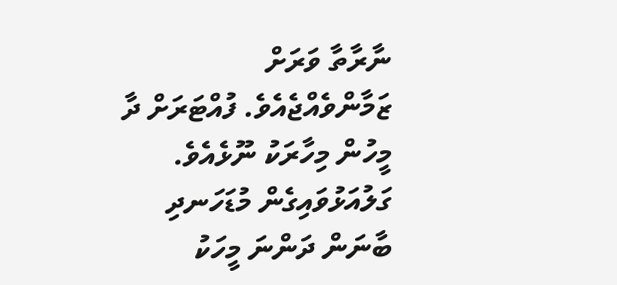ނާރާތާ ވަރަށް ޒަމާންވެއްޖެއެވެ. ފުއްޓަރަށް ދާ މީހުން މިހާރަކު ނޫޅެއެވެ. ގަލުއަޅުވައިގެން މުޑަހަނދި ބާނަން ދަންނަ މީހަކު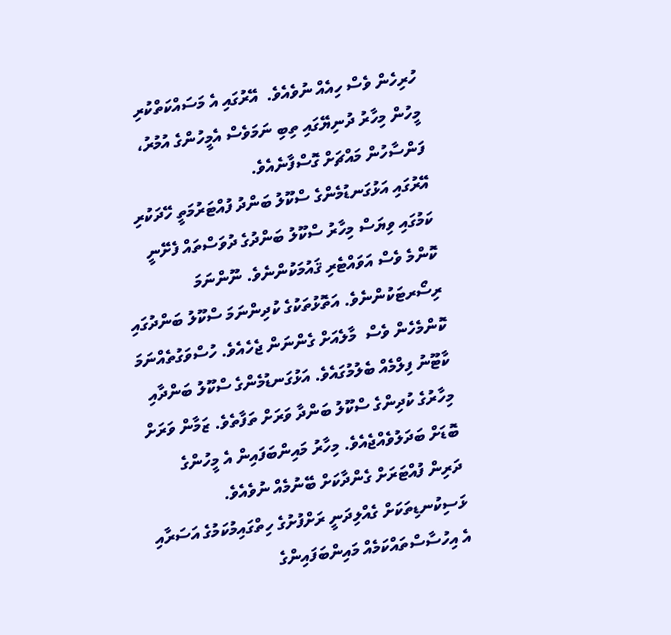ހުރިހެން ވެސް ހިއެއް ނުވެއެވެ.  އޭރުގައި އެ މަސައްކަތްކުރި މީހުން މިހާރު ދުނިޔޭގައި ތިބި ނަމަވެސް އެމީހުންގެ އުމުރު، ފަންސާހުން މައްޗަށް ގޮސްފާނެއެވެ.
އޭރުގައި އަޅުގަނޑުމެންގެ ސްކޫލު ބަންދު ފުއްޓަރުމަތީ ހޭދަކުރި ކަމުގައި ވިޔަސް މިހާރު ސްކޫލު ބަންދުގެ ދުވަސްތައް ފެށޭނީ ކޮންމެ ވެސް އަވައްޓެރި ޤައުމަކުންނެވެ. ނޫންނަމަ ރިސޯރޓަކުންނެވެ. އަތޮޅުތަކުގެ ކުދިންނަމަ ސްކޫލު ބަންދުގައި ކޮންމެހެން ވެސް  މާލެއަށް ގެންނަން ޖެހެއެވެ. ހުސްވަގުތެއްނަމަ ކާޓޫނު ފިލްމެއް ބެލުމުގައެވެ. އަޅުގަނޑުމެންގެ ސްކޫލު ބަންދާއި މިހާރުގެ ކުދިންގެ ސްކޫލު ބަންދާ ވަރަށް ތަފާތެވެ. ޒަމާން ވަރަށް ބޮޑަށް ބަދަލުވެއްޖެއެވެ. މިހާރު މައިންބަފައިން އެ މީހުންގެ ދަރިން ފުއްޓަރަށް ގެންދާކަށް ބޭނުމެއް ނުވެއެވެ. ޅަސިކުނޑިތަކަށް ގެއްލިދަނީ ރަށްފުށުގެ ހިތްގައިމުކަމުގެ އަސަރާއި އެ އިހުސާސްތައްކަމެއް މައިންބަފައިންގެ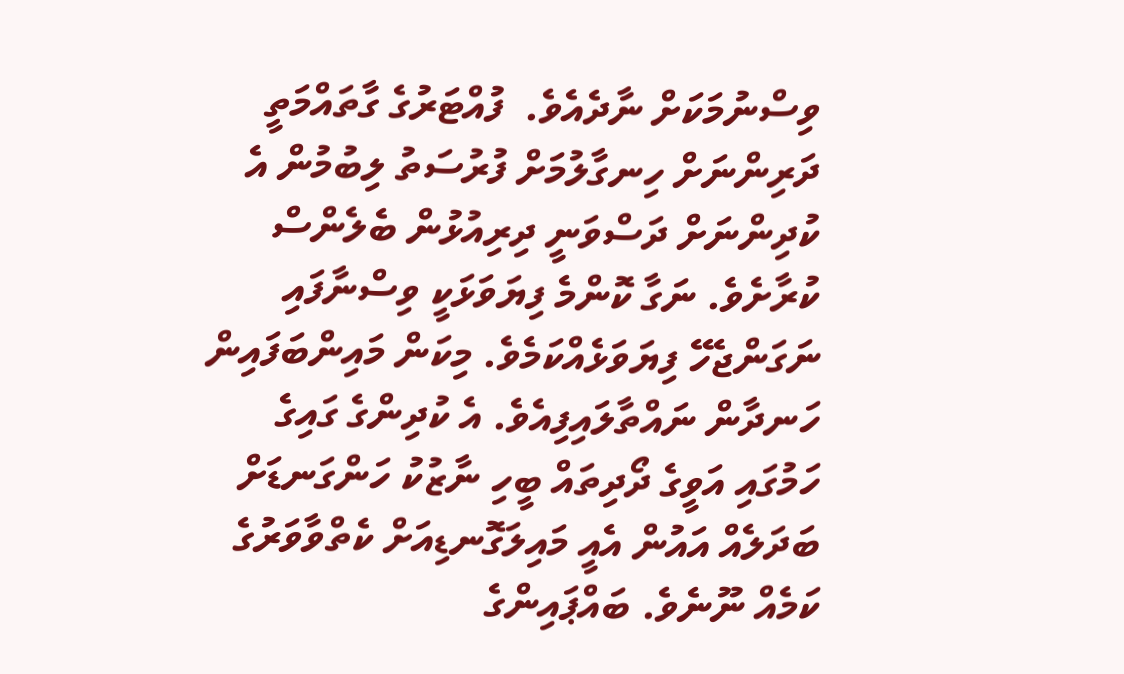ވިސްނުމަކަށް ނާދެއެވެ.  ފުއްޓަރުގެ ގާތައްމަތީ ދަރިންނަށް ހިނގާލުމަށް ފުރުސަތު ލިބުމުން އެ ކުދިންނަށް ދަސްވަނީ ދިރިއުޅުން ބެލެންސް ކުރާށެވެ. ނަގާ ކޮންމެ ފިޔަވަޅަކީ ވިސްނާފައި ނަގަންޖެހޭ ފިޔަވަޅެއްކަމެވެ. މިކަން މައިންބަފައިން ހަނދާން ނައްތާލައިފިއެވެ. އެ ކުދިންގެ ގައިގެ ހަމުގައި އަވީގެ ދޯދިތައް ބީހި ނާޒުކު ހަންގަނޑަށް ބަދަލެއް އައުން އެއީ މައިލަގޮނޑިއަށް ކެތްވާވަރުގެ ކަމެއް ނޫނެވެ. ބައްޕައިންގެ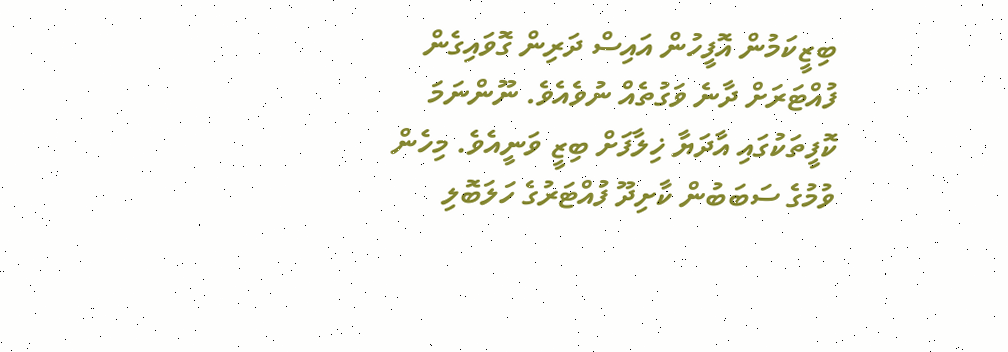ބިޒީކަމުން އޮފީހުން އައިސް ދަރިން ގޮވައިގެން ފުއްޓަރަށް ދާނެ ވަގުތެއް ނުވެއެވެ. ނޫންނަމަ ކޮފީތަކުގައި އާދަޔާ ޚިލާފަށް ބިޒީ ވަނީއެވެ. މިހެން ވުމުގެ ސަބަބުން ކާށިދޫ ފުއްޓަރުގެ ހަލަބޮލި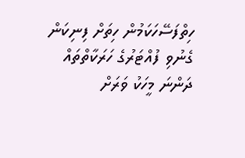ހިތްފަސޭހަކަމުން ހިތަށް ފިނިކަން ގެނުވި ފުއްޓަރުގެ ހަރަކާތްތައް ދަންނަ މީހަކު ވަރަށް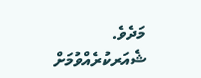މަދެވެ.
ޝެއަރކުރެއްވުމަށް